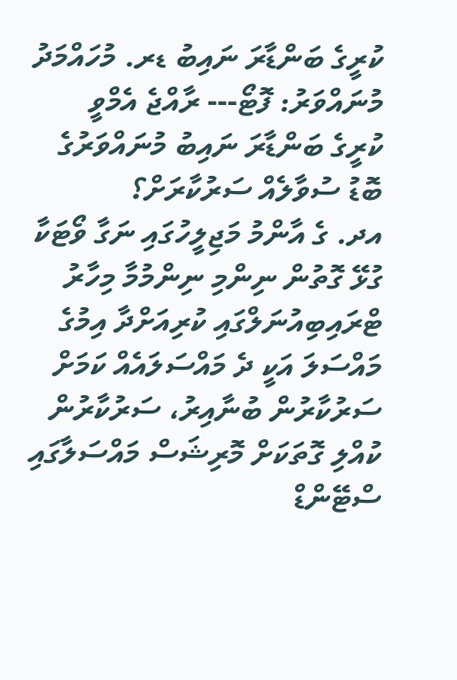ކުރީގެ ބަންޑާރަ ނައިބު ޑރ. މުހައްމަދު މުނައްވަރު: ފޮޓޯ--- ރާއްޖެ އެމްވީ
ކުރީގެ ބަންޑާރަ ނައިބު މުނައްވަރުގެ ބޮޑު ސުވާލެއް ސަރުކާރަށް؟
އދ. ގެ އާންމު މަޖިލީހުގައި ނަގާ ވޯޓަކާ ގުޅޭ ގޮތުން ނިންމި ނިންމުމާ މިހާރު ޓްރައިބިއުނަލްގައި ކުރިއަށްދާ އިމުގެ މައްސަލަ އަކީ ދެ މައްސަލައެއް ކަމަށް ސަރުކާރުން ބުނާއިރު، ސަރުކާރުން ކުއްލި ގޮތަކަށް މޮރިޝަސް މައްސަލާގައި ސްޓޭންޑް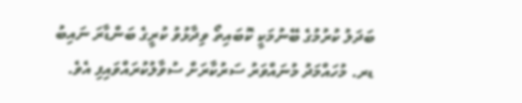ބަދަލު ކުރުމުގެ ބޭނުމަކީ ކޮބައިތޯ ވިދާޅުވު ކުރީގެ ބަންޑާރަ ނައިބު ޑރ. މުހައްމަދު މުނައްވަރު ސަރުކާރަށް ސުވާލުކުރައްވައިފި އެވެ.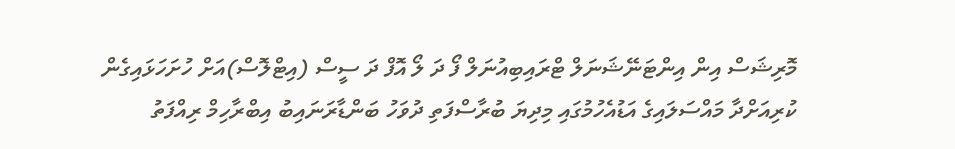މޮރިޝަސް އިން އިންޓަނޭޝަނަލް ޓްރައިބިއުނަލް ފޯ ދަ ލޯ އޮފް ދަ ސީސް (އިޓްލޮސް)އަށް ހުށަހަޅައިގެން ކުރިއަށްދާ މައްސަލައިގެ އަޑުއެހުމުގައި މިދިޔަ ބުރާސްފަތި ދުވަހު ބަންޑާރަނައިބު އިބްރާހިމް ރިއްފަތު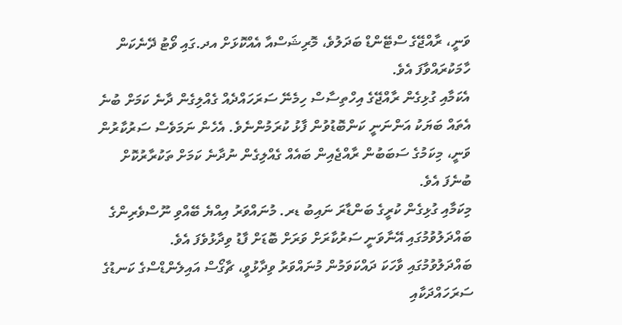ވަނީ، ރާއްޖޭގެ ސްޓޭންޑް ބަދަލުވެ، މޮރިޝަސްއާ އެއްކޮޅަށް އދ.ގައި ވޯޓު ދޭނެކަން ހާމަކުރައްވާފަ އެވެ.
އެކަމާއި ގުޅިގެން ރާއްޖޭގެ އިހްތިސާސް ހިމެނޭ ސަރަހައްދެއް ގެއްލިގެން ދާނެ ކަމަށް ބުނެ އެތައް ބަޔަކު އަންނަނީ ކަންބޮޑުވުން ފާޅު ކުރަމުންނެވެ. އެހެން ނަމަވެސް ސަރުކާރުން ވަނީ، މިކަމުގެ ސަބަބުން ރާއްޖެއިން ބައެއް ގެއްލިގެން ނުދާނެ ކަމަށް ތަކުރާރުކޮށް ބުނެފަ އެވެ.
މިކަމާއި ގުޅިގެން ކުރީގެ ބަންޑާރަ ނައިބު ޑރ. މުނައްވަރު އިއްޔެ ބޭއްވި ނޫސްވެރިންގެ ބައްދަލުވުމުގައި އޭނާވަނީ ސަރުކާރަށް ވަރަށް ބޮޑަށް ފާޑު ވިދާޅުވެފަ އެވެ.
ބައްދަލުވުމުގައި ވާހަކަ ދައްކަވަމުން މުނައްވަރު ވިދާޅުވީ، ޗާގޯސް އައިލެންޑްސްގެ ކަނޑުގެ ސަރަހައްދަކާއި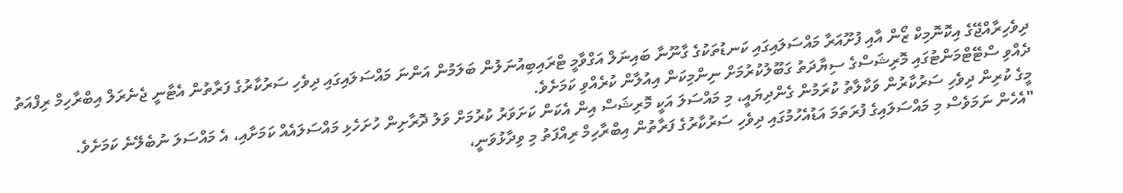ދިވެހިރާއްޖޭގެ އިކޮނޮމިކް ޒޯން އާއި ފުށޫއަރާ މައްސަލައިގައި ކަނޑުތަކުގެ ގާނޫނާ ބައިނަލް އަގްވާމީ ޓްރައިބިއުނަލުން ބަލަމުން އަންނަ މައްސަލައިގައި ދިވެހި ސަރުކާރުގެ ފަރާތުން އެޓާނީ ޖެނެރަލް އިބްރާހިމް ރިފްއަތު ދެއްވި ސްޓޭޓްމަންޓުގައި މޮރިޝަސްގެ ސިޔާދަތު ގަބޫލުކުރުމަށް ނިންމިކަން އިއުލާން ކުރެއްވި ކަމަށެވެ.
މީގެ ކުރިން ދިވެހި ސަރުކާރުން ވަކާލާތު ކުރަމުން ގެންދިޔައީ، މި މައްސަލަ އަކީ މޮރިޝަސް އިން އެކަން ކަށަވަރު ކުރުމަށް ވަލު ދޮރާށިން ހުށަހެޅި މައްސަލައެއް ކަމަށާއި، އެ މައްސަލަ ނުބެލޭނެ ކަމަށެވެ.
"އެހެން ނަމަވެސް މި މައްސަލައިގެ ފުރަތަމަ އަޑުއެހުމުގައި ދިވެހި ސަރުކާރުގެ ފަރާތުން އިބްރާހިމް ރިއްފަތު މި ވިދާޅުވަނީ،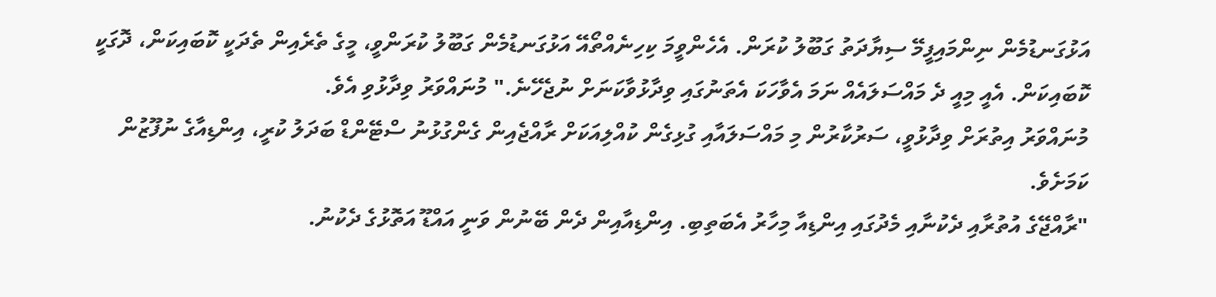އަޅުގަނޑުމެން ނިންމައިފީމޭ ސިޔާދަތު ގަބޫލު ކުރަން. އެހެންވީމަ ކިހިނެއްތޯއޭ އަޅުގަނޑުމެން ގަބޫލު ކުރަންވީ، މީގެ ތެރެއިން ތެދަކީ ކޮބައިކަން، ދޮގަކީ ކޮބައިކަން. އެއީ މިއީ ދެ މައްސަލައެއް ނަމަ އެވާހަކަ އެތަނުގައި ވިދާޅުވާކަނަށް ނުޖެހޭނެ." މުނައްވަރު ވިދާޅުވި އެވެ.
މުނައްވަރު އިތުރަށް ވިދާޅުވީ، ސަރުކާރުން މި މައްސަލައާއި ގުޅިގެން ކުއްލިއަކަށް ރާއްޖެއިން ގެންގުޅުނު ސްޓޭންޑް ބަދަލު ކުރީ، އިންޑިއާގެ ނުފޫޒުން ކަމަށެވެ.
"ރާއްޖޭގެ އުތުރާއި ދެކުނާއި މެދުގައި އިންޑިއާ މިހާރު އެބަތިބި. އިންޑިއާއިން ދެން ބޭނުން ވަނީ އައްޑޫ އަތޮޅުގެ ދެކުނު.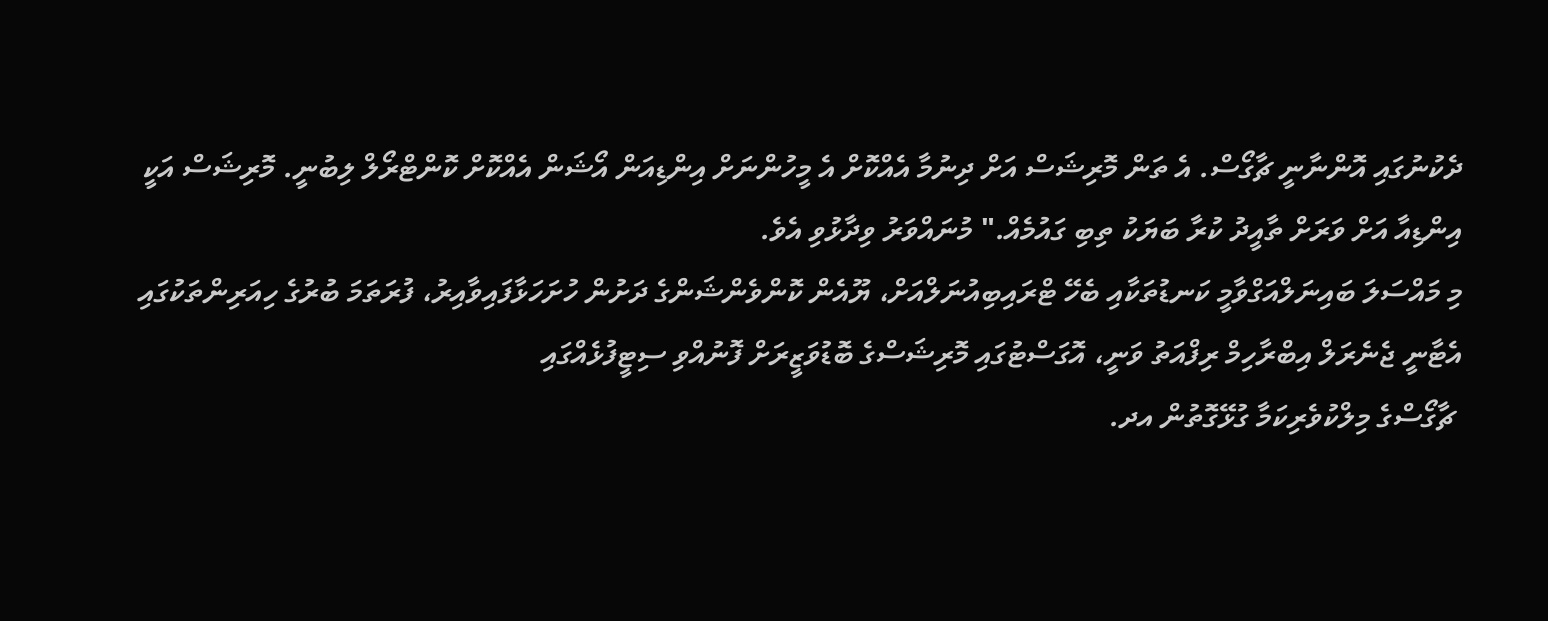ދެކުނުގައި އޮންނާނީ ޗާގޯސް. އެ ތަން މޮރިޝަސް އަށް ދިނުމާ އެއްކޮށް އެ މީހުންނަށް އިންޑިއަން އޯޝަން އެއްކޮށް ކޮންޓްރޯލް ލިބުނީ. މޮރިޝަސް އަކީ އިންޑިއާ އަށް ވަރަށް ތާއީދު ކުރާ ބަޔަކު ތިބި ގައުމެއް." މުނައްވަރު ވިދާޅުވި އެވެ.
މި މައްސަލަ ބައިނަލްއަގްވާމީ ކަނޑުތަކާއި ބެހޭ ޓްރައިބިއުނަލްއަށް، ޔޫއެން ކޮންވެންޝަންގެ ދަށުން ހުށަހަޅާފައިވާއިރު، ފުރަތަމަ ބުރުގެ ހިއަރިންތަކުގައި އެޓާނީ ޖެނެރަލް އިބްރާހިމް ރިފްއަތު ވަނީ، އޮގަސްޓުގައި މޮރިޝަސްގެ ބޮޑުވަޒީރަށް ފޮނުއްވި ސިޓީފުޅެއްގައި
 ޗާގޯސްގެ މިލްކުވެރިކަމާ ގުޅޭގޮތުން އދ.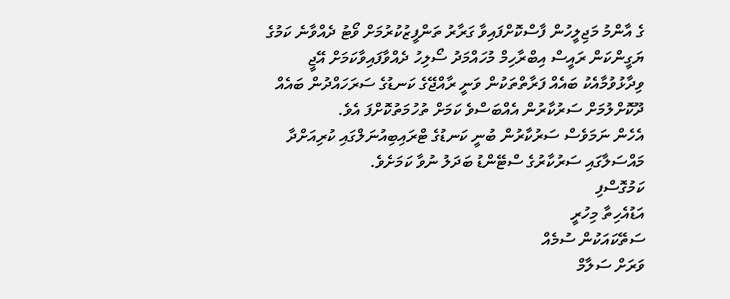ގެ އާންމު މަޖިލީހުން ފާސްކޮށްފައިވާ ގަރާރު ތަންފީޒުކުރުމަށް ވޯޓު ދެއްވާނެ ކަމުގެ ޔަގީންކަން ރައީސް އިބްރާހިމް މުހައްމަދު ސޯލިހު ދެއްވާފައިވާކަމަށް އޭޖީ ވިދާޅުވުމާއެކު ބައެއް ފަރާތްތަކުން ވަނީ ރާއްޖޭގެ ކަނޑުގެ ސަރަހައްދުން ބައެއް ދޫކޮށްލުމަށް ސަރުކާރުން އެއްބަސްވެ ކަމަށް ތުހުމަތުކޮށްފަ އެވެ.
އެހެން ނަމަވެސް ސަރުކާރުން ބުނީ ކަނޑުގެ ޓްރައިބިއުނަލްގައި ކުރިއަށްދާ މައްސަލާގައި ސަރުކާރުގެ ސްޓޭންޑު ބަދަލު ނުވާ ކަމަށެވެ.
ކަމުގޮސްފި
އަޑުއެހިތާ މިހުރީ
ސަތޭކައަކުން ސުމެއް
ވަރަށް ސަލާމް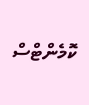ކޮމެންޓްސް